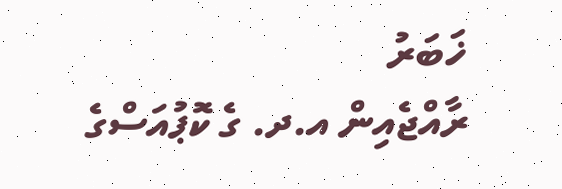ޚަބަރު
ރާއްޖެއިން އ.ދ. ގެ ކޮޕުއަސްގެ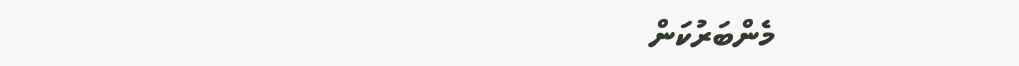މެންބަރުކަން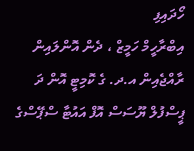ހޯދައިފި
އިބްރާހީމް ހަމީޒް ، ދެން އޮންލައިން
ރާއްޖެއިން އ.ދ. ގެ ކޮމިޓީ އޮން ދަ ޕީސްފުލް ޔޫސަސް އޮފް އައުޓާ ސްޕޭސްގެ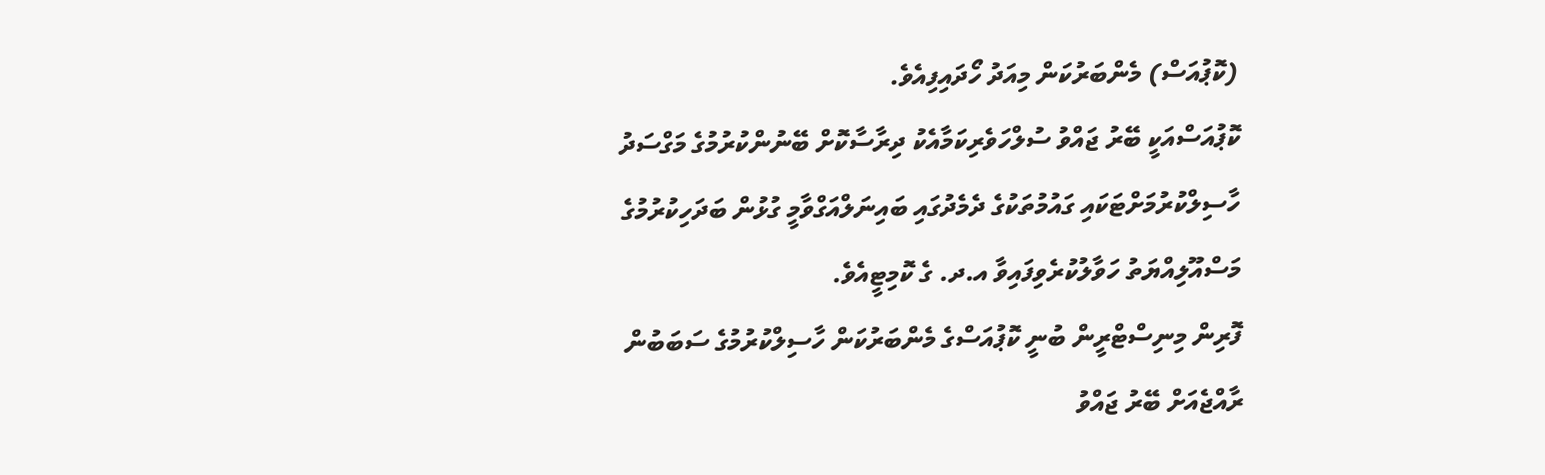(ކޮޕުއަސް) މެންބަރުކަން މިއަދު ހޯދައިފިއެވެ.
ކޮޕުއަސްއަކީ ބޭރު ޖައްވު ސުލްހަވެރިކަމާއެކު ދިރާސާކޮށް ބޭނުންކުރުމުގެ މަގްސަދު ހާސިލްކުރުމަށްޓަކައި ގައުމުތަކުގެ ދެމެދުގައި ބައިނަލްއަގްވާމީ ގުޅުން ބަދަހިކުރުމުގެ މަސްއޫލިއްޔަތު ހަވާލުކުރެވިފައިވާ އ.ދ. ގެ ކޮމިޓީއެވެ.
ފޮރިން މިނިސްޓްރީން ބުނީ ކޮޕުއަސްގެ މެންބަރުކަން ހާސިލްކުރުމުގެ ސަބަބުން ރާއްޖެއަށް ބޭރު ޖައްވު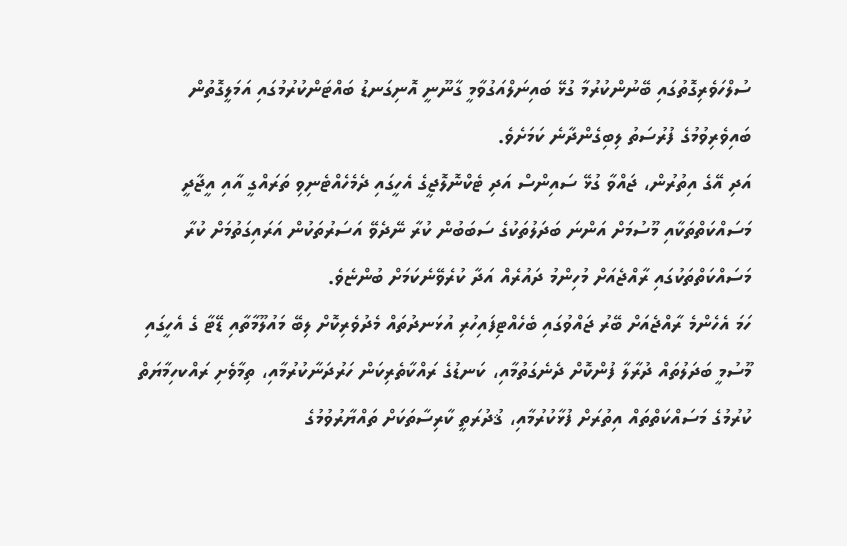ސުލްހަވެރިގޮތުގައި ބޭނުންކުރުމާ ގުޅޭ ބައިނަލްއަގުވާމީ ގާނޫނީ އޮނިގަނޑު ބައްޓަންކުރުމުގައި އަމަލީގޮތުން ބައިވެރިވުމުގެ ފުރުސަތު ލިބިގެންދާނެ ކަމަށެވެ.
އަދި އޭގެ އިތުރުން، ޖައްވާ ގުޅޭ ސައިންސް އަދި ޓެކްނޮލޮޖީގެ އެހީގައި ދެމެހެއްޓެނިވި ތަރައްގީ އާއި އީޖާދީ މަސައްކަތްތަކާއި މޫސުމަށް އަންނަ ބަދަލުތަކުގެ ސަބަބުން ކުރާ ނޭދެވޭ އަސަރުތަކުން އަރައިގަތުމަށް ކުރާ މަސައްކަތްތަކުގައި ރާއްޖެއަށް މުހިންމު ދައުރެއް އަދާ ކުރެވޭނެކަމަށް ބުންޏެވެ.
ހަމަ އެހެންމެ ރާއްޖެއަށް ބޭރު ޖައްވުގައި ބެހެއްޓިފައިހުރި އުޅަނދުތައް މެދުވެރިކޮށް ލިބޭ މައުލޫމާތާއި ޑޭޓާ ގެ އެހީގައި މޫސުމީ ބަދަލުތައް ދުރާލާ ފުންކޮށް ދެނެގަތުމާއި، ކަނޑުގެ ރައްކާތެރިކަން ހަރުދަނާކުރުމާއި، ތިމާވެށި ރައްކހިމާޔަތް ކުރުމުގެ މަސައްކަތްތައް އިތުރަށް ފުޅާކުރުމާއި، ޤުދުރަތީ ކާރިސާތަކަށް ތައްޔާރުވުމުގެ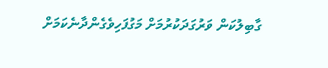ގާބިލުކަން ވަރުގަދަކުރުމަށް މަގުފަހިވެގެންދާނެކަމަށް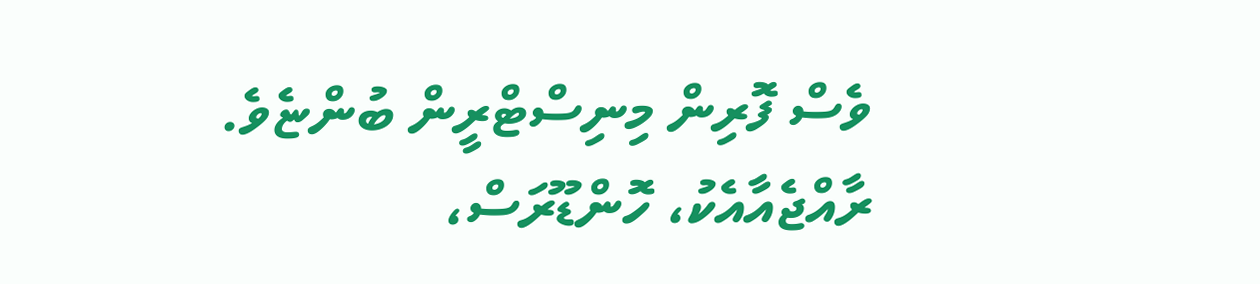ވެސް ފޮރިން މިނިސްޓްރީން ބުންޏެވެ.
ރާއްޖެއާއެކު، ހޮންޑޫރަސް،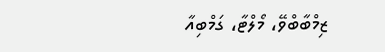ޒިމްބާބްވޭ، މޯލްޓާ، ގަމްބިއާ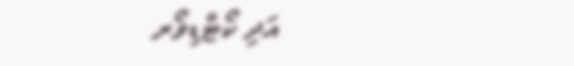އަދި ކޯޓްޑިވޯރ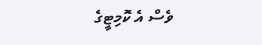ވެސް އެ ކޮމިޓީގެ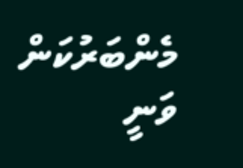މެންބަރުކަން ވަނީ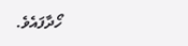ހޯދާފައެވެ.